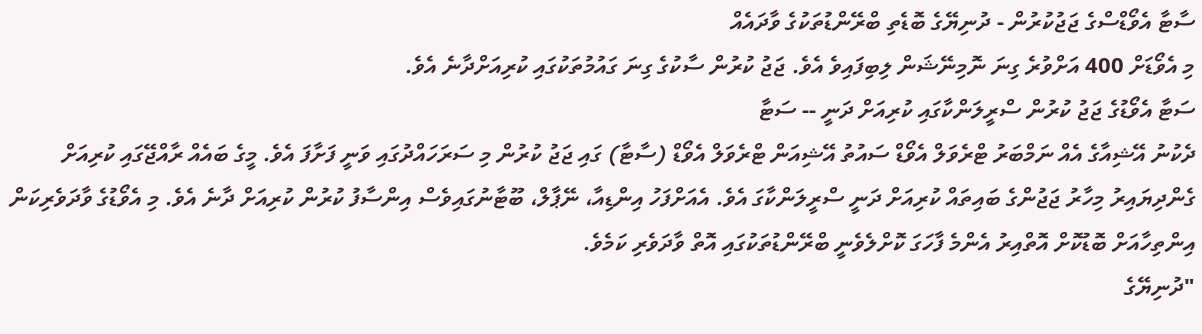ސާޓާ އެވޯޑްސްގެ ޖަޖުކުރުން - ދުނިޔޭގެ ބޮޑެތި ބްރޭންޑުތަކުގެ ވާދައެއް
މި އެވޯޑަށް 400 އަށްވުރެ ގިނަ ނޮމިނޭޝަން ލިބިފައިވެ އެވެ. ޖަޖު ކުރުން ސާކުގެ ގިނަ ގައުމުތަކުގައި ކުރިއަށްދާނެ އެވެ.
ސަޓާ އެވޯޑުގެ ޖަޖު ކުރުން ސްރީލަންކާގައި ކުރިއަށް ދަނީ -- ސަޓާ
ދެކުނު އޭޝިއާގެ އެއް ނަމްބަރު ޓްރެވަލް އެވޯޑް ސައުތު އޭޝިއަން ޓްރެވަލް އެވޯޑް (ސާޓާ) ގައި ޖަޖު ކުރުން މި ސަރަހައްދުގައި ވަނީ ފަށާފަ އެވެ. މީގެ ބައެއް ރާއްޖޭގައި ކުރިއަށް ގެންދިޔައިރު މިހާރު ޖަޖުންގެ ބައިތައް ކުރިއަށް ދަނީ ސްރީލަންކާގަ އެވެ. އެއަށްފަހު އިންޑިއާ، ނޭޕާލް، ބޫޓާނުގައިވެސް އިންސާފު ކުރުން ކުރިއަށް ދާނެ އެވެ. މި އެވޯޑުގެ ވާދަވެރިކަން އިންތިހާއަށް ބޮޑުކޮށް އޮތްއިރު އެންމެ ފާހަގަ ކޮށްލެވެނީ ބްރޭންޑުތަކުގައި އޮތް ވާދަވެރި ކަމެވެ.
"ދުނިޔޭގެ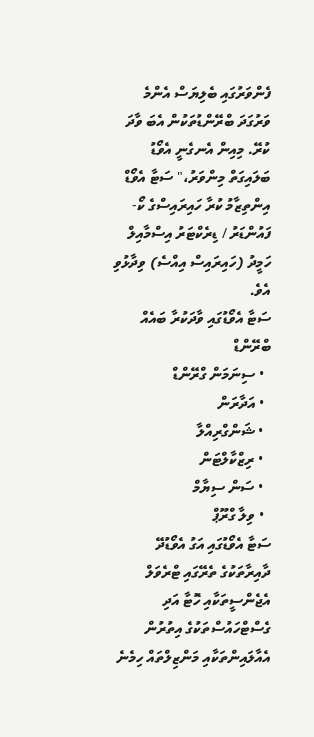ފެންވަރުގައި ބެލިޔަސް އެންމެ ވަރުގަދަ ބްރޭންޑުތަކުން އެބަ ވާދަ ކުރޭ. މިއިން އެނގެނީ އެވޯޑު ބަލައިގަތް މިންވަރު،" ސަޓާ އެވޯޑް އިންތިޒާމު ކުރާ ހައިރައިސްގެ ކޯ-ފައުންޑަރު / ޑިރެކްޓަރު އިސްމާއިލް ހަމީދު (ހައިރައިސް އިއްސެ) ވިދާޅުވި އެވެ.
ސަޓާ އެވޯޑުގައި ވާދަކުރާ ބައެއް ބްރޭންޑް
  • ސިނަމަން ގްރޭންޑް
  • އަދާރަން
  • ޝަންގްރިއްލާ
  • ރިޒްކާލްޓަން
  • ސަން ސިޔާމް
  • ވިލާ ގްރޫޕް
ސަޓާ އެވޯޑުގައި އަގު އެވޯޑުދޭ ދާއިރާތަކުގެ ތެރޭގައި ޓްރެވަލް އެޖެންސީތަކާއި ހޮޓާ އަދި ގެސްޓްހައުސްތަކުގެ އިތުރުން އެއާލައިންތަކާއި މަންޒިލްތައް ހިމެނެ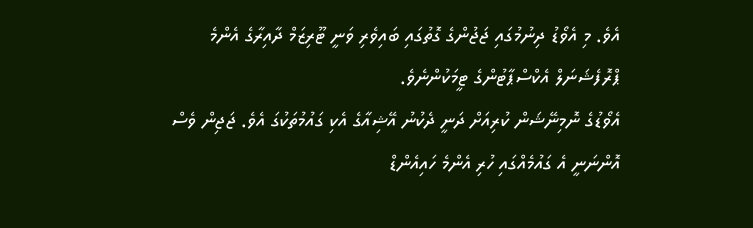އެވެ. މި އެވޯޑު ދިނުމުގައި ޖަޖުންގެ ގޮތުގައި ބައިވެރި ވަނީ ޓޫރިޒަމް ދާއިރާގެ އެންމެ ޕްރޮފެޝަނަލް އެކްސްޕާޓުންގެ ޓީމަކުންނެވެ.
އެވޯޑުގެ ނޮމިނޭޝަން ކުރިއަށް ދަނީ ދެކުނު އޭޝިއާގެ އެކި ގައުމުތަކުގަ އެވެ. ޖަޖިން ވެސް އޮންނަނީ އެ ގައުމެއްގައި ހުރި އެންމެ ހައިއެންޑް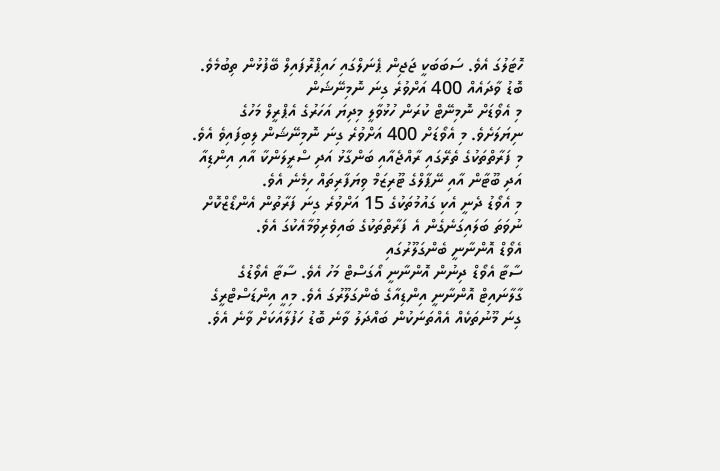ހޮޓަލުގަ އެވެ. ސަބަބަކީ ޖަޖިން ޕެނަލްގައި ހައިޕްރޮފައިލް ބޭފުޅުން ތިބުމެވެ.
ބޮޑު ވާދައެއް 400 އަށްވުރެ ގިނަ ނޮމިނޭޝަން
މި އެވޯޑަށް ނޮމިނޭޓް ކުރަން ހުޅުވާލީ މިދިޔަ އަހަރުގެ އެޕްރީލް މަހުގެ ނިޔަލަށެވެ. މި އެވޯޑަށް 400 އަށްވުރެ ގިނަ ނޮމިނޭޝަން ލިބިފައިވެ އެވެ. މި ފަރާތްތަކުގެ ތެރޭގައި ރާއްޖެއާއި ބަންގާޅު އަދި ސްރީލަންކާ އާއި އިންޑިއާ އަދި ބޫޓާން އާއި ނޭޕާލްގެ ޓޫރިޒަމް ވިޔަފާރިތައް ހިމެނެ އެވެ.
މި އެވޯޑު ދެނީ އެކި ގައުމުތަކުގެ 15 އަށްވުރެ ގިނަ ފަރާތުން އެންޑޯޒްކޮށް ނުވަތަ ބަލައިގަނެގެން އެ ފަރާތްތަކުގެ ބައިވެރިވުމާއެކުގަ އެވެ.
އެވޯޑް އޮންނާނީ ބެންގަލޫރުގައި
ސާޓާ އެވޯޑް ދިނުން އޮންނާނީ އޯގަސްޓް މަހު އެވެ. ސާޓާ އެވޯޑުގެ ގާލާނައިޓް އޮންނާނީ އިންޑިއާގެ ބެންގަލޫރުގަ އެވެ. މިއީ އިންޑަސްޓްރީގެ ގިނަ މޫނުތަކެއް އެއްތަނަކުން ބައްދަލު ވާނެ ބޮޑު ހަފުލާއަކަށް ވާނެ އެވެ.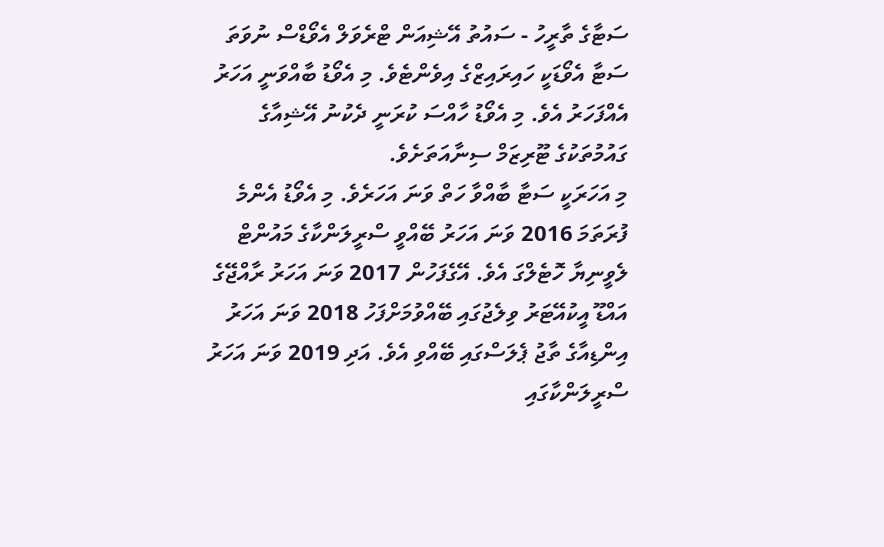ސަޓާގެ ތާރީހު - ސައުތު އޭޝިއަން ޓްރެވަލް އެވޯޑްސް ނުވަތަ ސަޓާ އެވޯޑަކީ ހައިރައިޒްގެ އިވެންޓެވެ. މި އެވޯޑު ބާއްވަނީ އަހަރު އެއްފަހަރު އެވެ. މި އެވޯޑު ހާއްސަ ކުރަނީ ދެކުނު އޭޝިއާގެ ގައުމުތަކުގެ ޓޫރިޒަމް ސިނާއަތަށެވެ.
މި އަހަރަކީ ސަޓާ ބާއްވާ ހަތް ވަނަ އަހަރެވެ. މި އެވޯޑު އެންމެ ފުރަތަމަ 2016 ވަނަ އަހަރު ބޭއްވީ ސްރީލަންކާގެ މައުންޓް ލެވީނިޔާ ހޮޓެލްގަ އެވެ. އޭގެފަހުން 2017 ވަނަ އަހަރު ރާއްޖޭގެ އައްޑޫ އީކުއޭޓަރު ވިލެޖުގައި ބޭއްވުމަށްފަހު 2018 ވަނަ އަހަރު އިންޑިއާގެ ތާޖު ޕެލަސްގައި ބޭއްވި އެވެ. އަދި 2019 ވަނަ އަހަރު ސްރީލަންކާގައި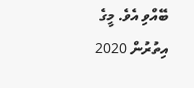ބޭއްވި އެވެ. މީގެ އިތުރުން 2020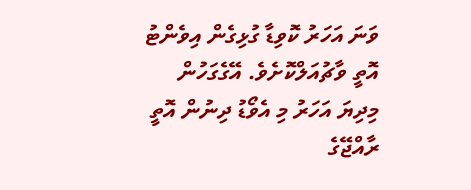ވަނަ އަހަރު ކޮވިޑާ ގުޅިގެން އިވެންޓު އޮތީ ވާޗުއަލްކޮށެވެ. އޭގެގަހުން މިދިޔަ އަހަރު މި އެވޯޑު ދިނުން އޮތީ ރާއްޖޭގެ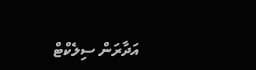އަދާރަން ސިލެކްޓް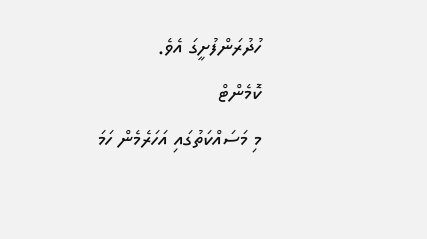ހުދުރަންފުށީގަ އެވެ.
ކޮމެންޓް
މި މަސައްކަތުގައި އަހަރެމެން ހަމަ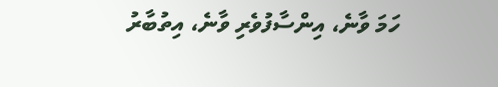ހަމަ ވާނެ، އިންސާފުވެރި ވާނެ، އިތުބާރު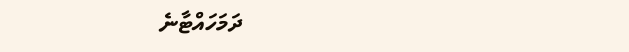ދަމަހައްޓާނެ